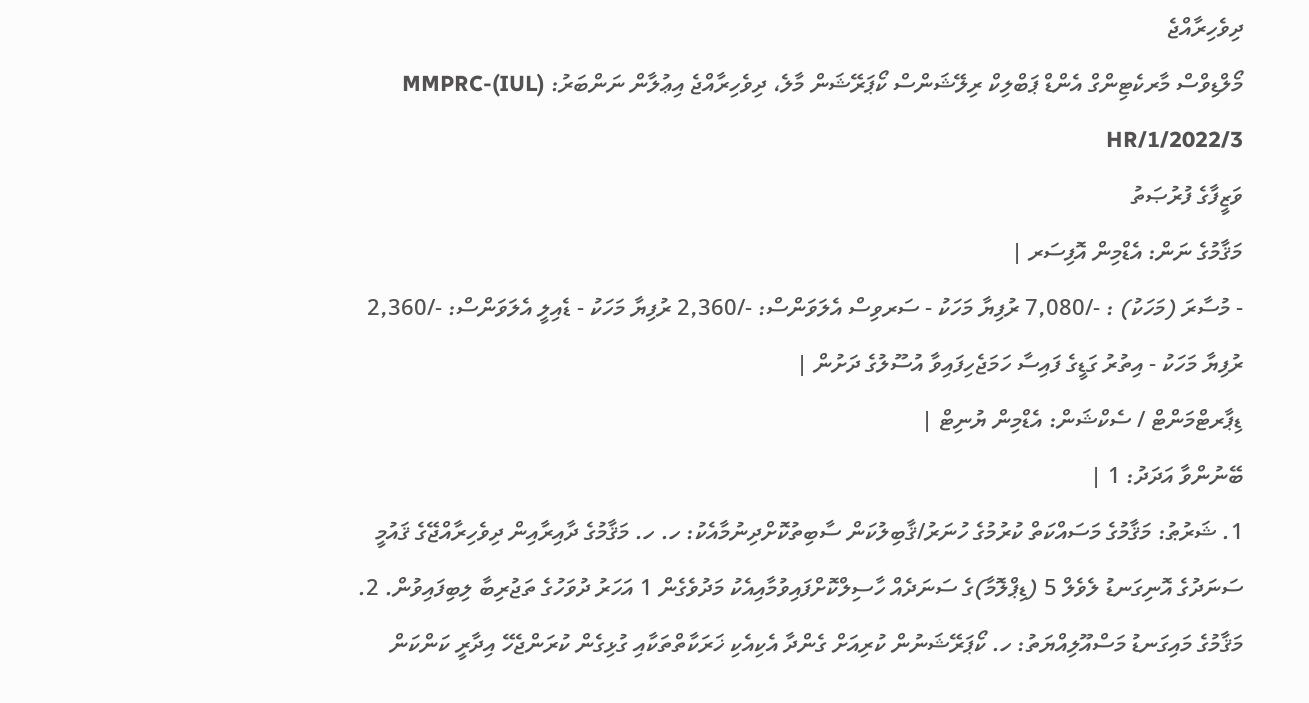ދިވެހިރާއްޖެ
މޯލްޑިވްސް މާރކެޓިންގް އެންޑް ޕަބްލިކް ރިލޭޝަންސް ކޯޕަރޭޝަން މާލެ، ދިވެހިރާއްޖެ އިޢުލާން ނަންބަރު: (IUL)MMPRC-HR/1/2022/3
ވަޒީފާގެ ފުރުޞަތު
މަޤާމުގެ ނަން: އެޑްމިން އޮފިސަރ |
- މުސާރަ (މަހަކު) : -/7,080 ރުފިޔާ މަހަކު - ސަރވިސް އެލަވަންސް: -/2,360 ރުފިޔާ މަހަކު - ޑެއިލީ އެލަވަންސް: -/2,360 ރުފިޔާ މަހަކު - އިތުރު ގަޑީގެ ފައިސާ ހަމަޖެހިފައިވާ އުސޫލުގެ ދަށުން |
ޑިޕާރޓްމަންޓް / ސެކްޝަން: އެޑްމިން ޔުނިޓް |
ބޭނުންވާ އަދަދު: 1 |
1. ޝަރުޠު: މަޤާމުގެ މަސައްކަތް ކުރުމުގެ ހުނަރު/ޤާބިލުކަން ސާބިތުކޮށްދިނުމާއެކު: ހ. ހ. މަޤާމުގެ ދާއިރާއިން ދިވެހިރާއްޖޭގެ ޤައުމީ ސަނަދުގެ އޮނިގަނޑު ލެވެލް 5 (ޑިޕްލޮމާ)ގެ ސަނަދެއް ހާސިލްކޮށްފައިވުމާއިއެކު މަދުވެގެން 1 އަހަރު ދުވަހުގެ ތަޖުރިބާ ލިބިފައިވުން. 2. މަޤާމުގެ މައިގަނޑު މަސްއޫލިއްޔަތު: ހ. ކޯޕަރޭޝަނުން ކުރިއަށް ގެންދާ އެކިއެކި ޚަރަކާތްތަކާއި ގުޅިގެން ކުރަންޖެހޭ އިދާރީ ކަންކަން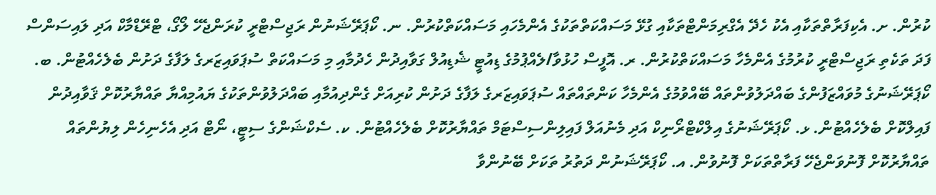ކުރުން. ށ. އެކިފަރާތްތަކާއި އެކު ހެދޭ އެގްރިމަންޓްތަކާއި ގުޅޭ މަސައްކަތްތަކުގެ އެންމެހައި މަސައްކަތްކުރުން. ނ. ކޯޕަރޭޝަނުން ރަޖިސްޓްރީ ކުރަންޖެހޭ ލޯގޯ، ޓްރޭޑްމާކް އަދި ލައިސަންސް ފަދަ ތަކެތި ރަޖިސްޓްރީ ކުރުމުގެ އެންމެހާ މަސައްކަތްކުރުން. ރ. އޮފީސް ހުޅުވާ/ލެއްޕުމުގެ ޑިއުޓީ ޝެޑިއުލް ގަވާއިދުން ހެދުމާއި މި މަސައްކަތް ސުޕަވައިޒަރގެ ލަފާގެ ދަށުން ބެލެހެއްޓުން. ބ. ކޯޕަރޭޝަނުގެ މުވައްޒަފުންގެ ބައްދަލުވުންތައް ބޭއްވުމުގެ އެންމެހާ ކަންތައްތައް ސުޕަވައިޒަރގެ ލަފާގެ ދަށުން ކުރިއަށް ގެންދިއުމާއި ބައްދަލުވުންތަކުގެ ޔައުމިއްޔާ ތައްޔާރުކޮށް ޤަވާއިދުން ފައިލްކޮށް ބެލެހެއްޓުން. ޅ. ކޯޕަރޭޝަނުގެ އިލްކްޓްރޯނިކް އަދި މެނުއަލް ފައިލިންސިސްޓަމް ތައްޔާރުކޮށް ބެލެހެއްޓުން. ކ. ސެކްޝަންގެ ސިޓީ، ނޯޓް އަދި އެހެނިހެން ލިޔުންތައް ތައްޔާރުކޮށް ފޮނުވަންޖެހޭ ފަރާތްތަކަށް ފޮނުވުން. އ. ކޯޕަރޭޝަނުން ދަތުރު ތަކަށް ބޭނުންވާ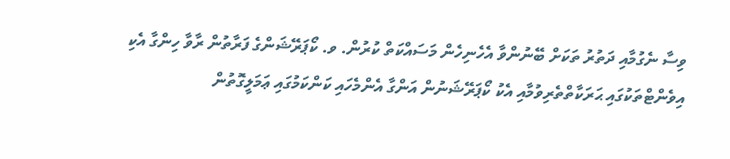ވިސާ ނެގުމާއި ދަތުރު ތަކަށް ބޭނުންވާ އެހެނިހެން މަސައްކަތް ކުރުން. ވ. ކޯޕަރޭޝަންގެ ފަރާތުން ރާވާ ހިންގާ އެކި އިވެންޓްތަކުގައި ޙަރަކާތްތެރިވުމާއި އެކު ކޯޕަރޭޝަނުން އަންގާ އެންމެހައި ކަންކަމުގައި ޢަމަލީގޮތުން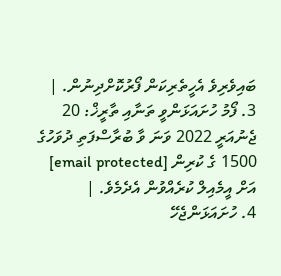ބައިވެރިވެ އެހީތެރިކަން ފޯރުކޮށްދިނުން. |
3. ފޯމު ހުށައަޅަންވީ ތަނާއި ތާރީޚް: 20 ޖެނުއަރީ 2022 ވަނަ ވާ ބުރާސްފަތި ދުވަހުގެ 1500 ގެ ކުރިން [email protected] އަށް އީމެއިލް ކުރެއްވުން އެދެމެވެ. |
4. ހުށައަޅަންޖެހޭ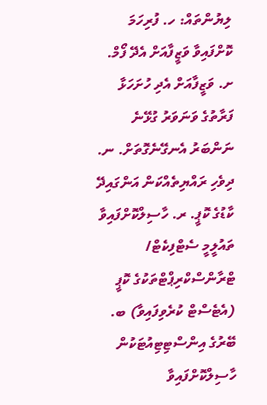ލިޔުންތައް: ހ. ފުރިހަމަ ކޮށްފައިވާ ވަޒީފާއަށް އެދޭ ފޯމް. ށ. ވަޒީފާއަށް އެދި ހުށަހަޅާ ފަރާތުގެ ވަނަވަރު ގުޅޭނެ ނަންބަރު އެނގޭނެގޮތަށް. ނ. ދިވެހި ރައްޔިތެއްކަން އަންގައިދޭ ކާޑުގެ ކޮޕީ. ރ. ހާސިލްކޮށްފައިވާ ތައުލީމީ ސެޓްފިކެޓް/ ޓްރާންސްކްރިޕްޓްތަކުގެ ކޮޕީ (އެޓެސްޓް ކުރެވިފައިވާ) ބ. ބޭރުގެ އިންސްޓިޓިއުޓަކުން ހާސިލްކޮށްފައިވާ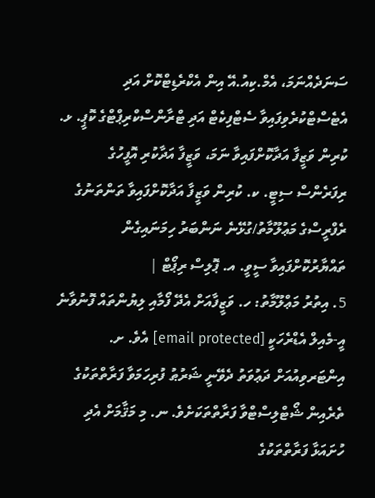ސަނަދެއްނަމަ، އެމް.ކިއު.އޭ އިން އެކްރެޑިޓްކޮށް އަދި އެޓެސްޓްކުރެވިފައިވާ ސެޓްފިކެޓް އަދި ޓްރާންސްކްރިޕްޓްގެ ކޮޕީ. ޅ. ކުރިން ވަޒީފާ އަދާކޮށްފައިވާ ނަމަ، ވަޒީފާ އަދާކުރި އޮފީހުގެ ރިފަރެންސް ސިޓީ. ކ. ކުރިން ވަޒީފާ އަދާކޮށްފައިވާ ތަންތަނުގެ ރެފްރީސްގެ މަޢުލޫމާތު/ގުޅޭނެ ނަންބަރު ހިމަނައިގެން ތައްޔާރުކޮށްފައިވާ ސީވީ. އ. ޕޮލިސް ރިޕޯޓް |
5. އިތުރު މަޢްލޫމާތު: ހ. ވަޒީފާއަށް އެދޭ ފޯމާއި ލިޔުންތައް ފޮނުވާނެ އީ-މެއިލް އެޑްރެހަކީ [email protected] އެވެ. ށ. އިންޓަރވިއުއަށް ދަޢުވަތު ދެވޭނީ ޝަރުޠު ފުރިހަމަވާ ފަރާތްތަކުގެ ތެރެއިން ޝޯޓްލިސްޓްވާ ފަރާތްތަކަށެވެ. ނ. މި މަޤާމަށް އެދި ހުށައަޅާ ފަރާތްތަކުގެ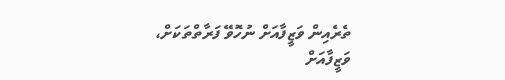ތެރެއިން ވަޒީފާއަށް ނުހޮވޭ ފަރާތްތަކަށް، ވަޒީފާއަށް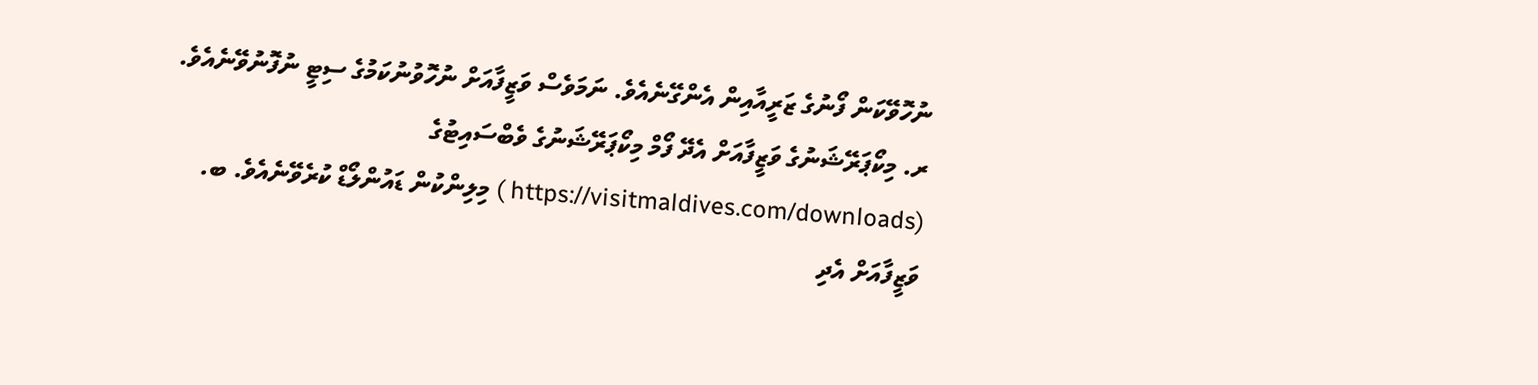ނުހޮވޭކަން ފޯނުގެ ޒަރީއާއިން އެންގޭނެއެވެ. ނަމަވެސް ވަޒީފާއަށް ނުހޮވުނުކަމުގެ ސިޓީ ނުފޮނުވޭނެއެވެ. ރ. މިކޯޕަރޭޝަނުގެ ވަޒީފާއަށް އެދޭ ފޯމް މިކޯޕަރޭޝަނުގެ ވެބްސައިޓުގެ (https://visitmaldives.com/downloads ) މިލިންކުން ޑައުންލޯޑް ކުރެވޭނެއެވެ. ބ. ވަޒީފާއަށް އެދި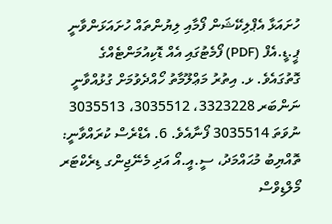ހުށައަޅާ އެޕްލިކޭޝަން ފޯމާއި ލިޔުންތައް ހުށައަޅަންވާނީ ޕީ.ޑީ.އެފް (PDF) ފޯމެޓުގައި އެއް ޑޮކިއުމަންޓެއްގެ ގޮތުގައެވެ. ޅ. އިތުރު މަޢްލޫމާތު ހޯއްދެވުމަށް ގުޅުއްވާނީ ނަންބަރ 3323228، 3035512، 3035513 ނުވަތަ 3035514 ފޯނާއެވެ. 6. އެޑްރެސް ކުރައްވާނީ: ތޮއްޔިބު މުޙައްމަދު، ސީ.އީ.އޯ އަދި މެނޭޖިންގ ޑިރެކްޓަރ މޯލްޑިވްސް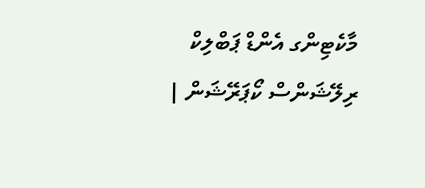މާކެޓިންގ އެންޑް ޕަބްލިކް ރިލޭޝަންސް ކޯޕަރޭޝަން |